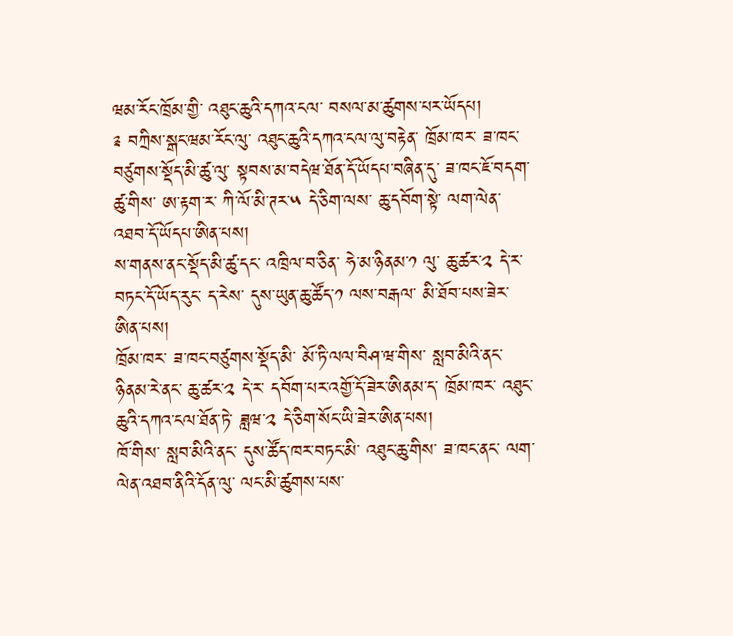ཝམ་རོང་ཁྲོམ་གྱི་ འཐུང་ཆུའི་དཀའ་ངལ་ བསལ་མ་ཚུགས་པར་ཡོདཔ།
༉ བཀྲིས་སྒང་ཝམ་རོང་ལུ་ འཐུང་ཆུའི་དཀའ་ངལ་ལུ་བརྟེན་ ཁྲོམ་ཁར་ ཟ་ཁང་བཙུགས་སྡོད་མི་ཚུ་ལུ་ སྟབས་མ་བདེཝ་ཐོན་དོ་ཡོདཔ་བཞིན་དུ་ ཟ་ཁང་ཇོ་བདག་ཚུ་གིས་ ཨ་རྟག་ར་ ཀི་ལོ་མི་ཊར་༥ དེ་ཅིག་ལས་ ཆུ་དབོག་སྟེ་ ལག་ལེན་འཐབ་དོ་ཡོདཔ་ཨིན་པས།
ས་གནས་ནང་སྡོད་མི་ཚུ་དང་ འཁྲིལ་བ་ཅིན་ ཧེ་མ་ཉིནམ་༡ ལུ་ ཆུ་ཚར་༢ དེ་ར་བཏང་དོ་ཡོད་རུང་ ད་རེས་ དུས་ཡུན་ཆུ་ཚོད་༡ ལས་བརྒལ་ མི་ཐོབ་པས་ཟེར་ཨིན་པས།
ཁྲོམ་ཁར་ ཟ་ཁང་བཙུགས་སྡོད་མི་ མོ་ཏི་ལལ་བིཤ་ཝ་གིས་ སླབ་མིའི་ནང་ ཉིནམ་རེ་ནང་ ཆུ་ཚར་༢ དེ་ར་ དབོག་པར་འགྱོ་དོ་ཟེར་ཨིནམ་ད་ ཁྲོམ་ཁར་ འཐུང་ཆུའི་དཀའ་ངལ་ཐོན་ཏེ་ ཟླཝ་༢ དེ་ཅིག་སོང་ཡི་ཟེར་ཨིན་པས།
ཁོ་གིས་ སླབ་མིའི་ནང་ དུས་ཚོད་ཁར་བཏང་མི་ འཐུང་ཆུ་གིས་ ཟ་ཁང་ནང་ ལག་ལེན་འཐབ་ནིའི་དོན་ལུ་ ལང་མི་ཚུགས་པས་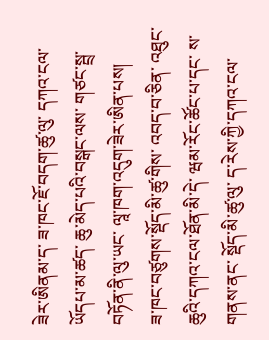ཟེར་ཨིནམ་ད་ ཟ་ཁང་ཇོ་བདག་ཚུ་ལུ་ དཀའ་ངལ་ཡོདཔ་མ་ཚད་ ཆུ་མེད་པའི་བསྒང་ལས་ གཙང་སྦྲ་བཏོན་ནི་ལུ་ཡང་ ལཱ་ཁག་འདུག་ཟེར་ཨིན་པས།
ཟ་ཁང་བཙུགས་སྡོད་མི་ཚུ་གིས་ འབད་བ་ཅིན་ འཐུང་ཆུའི་དཀའ་ངལ་ཐོན་མི་དེ་ ཝམ་རོང་ཚོང་པ་དང་ ས་གནས་ནང་ སྡོད་མི་ཚུ་ལུ་ ད་རེས་ཀྱི་དཀའ་ངལ་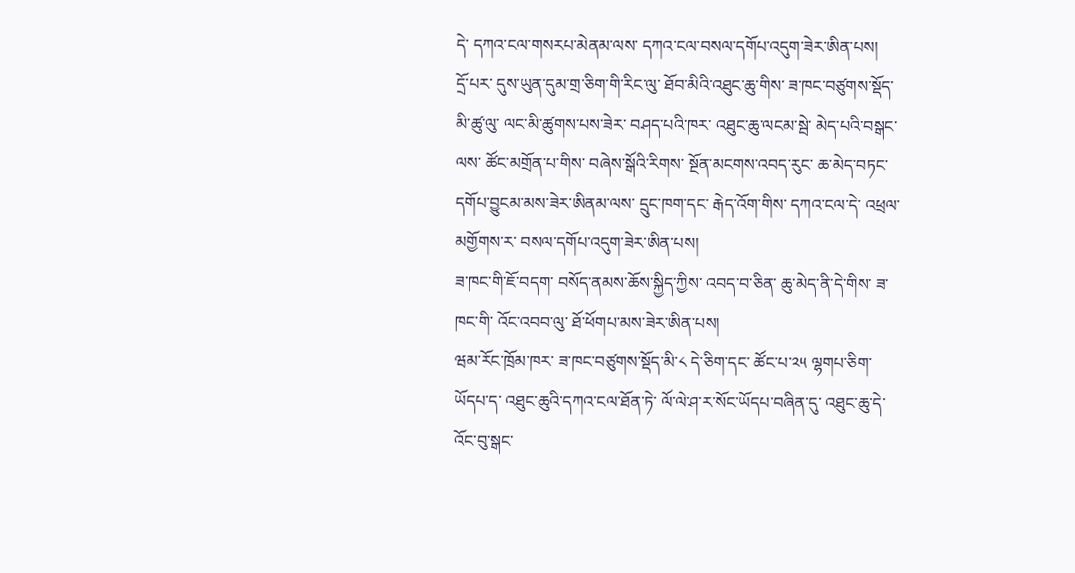དེ་ དཀའ་ངལ་གསརཔ་མེནམ་ལས་ དཀའ་ངལ་བསལ་དགོཔ་འདུག་ཟེར་ཨིན་པས།
དྲོ་པར་ དུས་ཡུན་དུམ་གྲ་ཅིག་གི་རིང་ལུ་ ཐོབ་མིའི་འཐུང་ཆུ་གིས་ ཟ་ཁང་བཙུགས་སྡོད་མི་ཚུ་ལུ་ ལང་མི་ཚུགས་པས་ཟེར་ བཤད་པའི་ཁར་ འཐུང་ཆུ་ལངམ་སྦེ་ མེད་པའི་བསྒང་ལས་ ཚོང་མགྲོན་པ་གིས་ བཞེས་སྒོའི་རིགས་ སྔོན་མངགས་འབད་རུང་ ཆ་མེད་བཏང་དགོཔ་བྱུངམ་མས་ཟེར་ཨིནམ་ལས་ དྲུང་ཁག་དང་ རྒེད་འོག་གིས་ དཀའ་ངལ་དེ་ འཕྲལ་མགྱོགས་ར་ བསལ་དགོཔ་འདུག་ཟེར་ཨིན་པས།
ཟ་ཁང་གི་ཇོ་བདག་ བསོད་ནམས་ཆོས་སྐྱིད་ཀྱིས་ འབད་བ་ཅིན་ ཆུ་མེད་ནི་དེ་གིས་ ཟ་ཁང་གི་ འོང་འབབ་ལུ་ ཐོ་ཕོགཔ་མས་ཟེར་ཨིན་པས།
ཝམ་རོང་ཁྲོམ་ཁར་ ཟ་ཁང་བཙུགས་སྡོད་མི་༨ དེ་ཅིག་དང་ ཚོང་པ་༢༥ ལྷགཔ་ཅིག་ཡོདཔ་ད་ འཐུང་ཆུའི་དཀའ་ངལ་ཐོན་ཏེ་ ལོ་ལེ་ཤ་ར་སོང་ཡོདཔ་བཞིན་དུ་ འཐུང་ཆུ་དེ་ འོང་བུ་སྒང་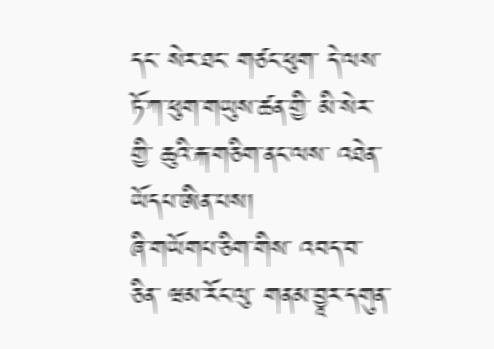དང་ སེར་ཐང་ གཙང་ཕུག་ དེ་ལས་ ཏོ་ཀ་ཕུག་གཡུས་ཚན་གྱི་ མི་སེར་གྱི་ ཆུའི་རྐ་གཅིག་ནང་ལས་ འཐེན་ཡོདཔ་ཨིན་པས།
ཞི་གཡོགཔ་ཅིག་གིས་ འབད་བ་ཅིན་ ཝམ་རོང་ལུ་ གནམ་བྱཱར་དགུན་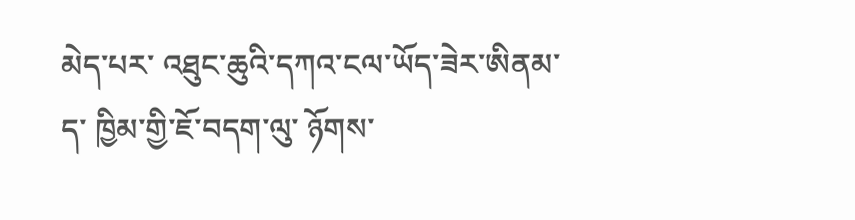མེད་པར་ འཐུང་ཆུའི་དཀའ་ངལ་ཡོད་ཟེར་ཨིནམ་ད་ ཁྱིམ་གྱི་ཇོ་བདག་ལུ་ ཉོགས་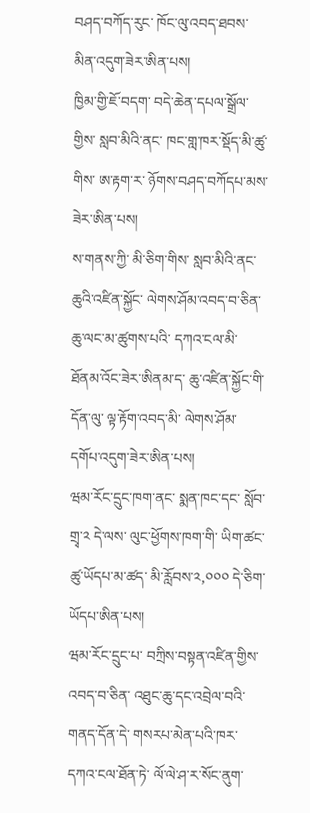བཤད་བཀོད་རུང་ ཁོང་ལུ་འབད་ཐབས་ མིན་འདུག་ཟེར་ཨིན་པས།
ཁྱིམ་གྱི་ཇོ་བདག་ བདེ་ཆེན་དཔལ་སྒྲོལ་གྱིས་ སླབ་མིའི་ནང་ ཁང་གླ་ཁར་སྡོད་མི་ཚུ་གིས་ ཨ་རྟག་ར་ ཉོགས་བཤད་བཀོདཔ་མས་ཟེར་ཨིན་པས།
ས་གནས་ཀྱི་ མི་ཅིག་གིས་ སླབ་མིའི་ནང་ ཆུའི་འཛིན་སྐྱོང་ ལེགས་ཤོམ་འབད་བ་ཅིན་ ཆུ་ལང་མ་ཚུགས་པའི་ དཀའ་ངལ་མི་ཐོནམ་འོང་ཟེར་ཨིནམ་ད་ ཆུ་འཛིན་སྐྱོང་གི་དོན་ལུ་ ལྟ་རྟོག་འབད་མི་ ལེགས་ཤོམ་དགོཔ་འདུག་ཟེར་ཨིན་པས།
ཝམ་རོང་དྲུང་ཁག་ནང་ སྨན་ཁང་དང་ སློབ་གྲྭ་༢ དེ་ལས་ ལུང་ཕྱོགས་ཁག་གི་ ཡིག་ཚང་ཚུ་ཡོདཔ་མ་ཚད་ མི་རློབས་༢,༠༠༠ དེ་ཅིག་ཡོདཔ་ཨིན་པས།
ཝམ་རོང་དྲུང་པ་ བཀྲིས་བསྟན་འཛིན་གྱིས་ འབད་བ་ཅིན་ འཐུང་ཆུ་དང་འབྲེལ་བའི་ གནད་དོན་དེ་ གསརཔ་མེན་པའི་ཁར་ དཀའ་ངལ་ཐོན་ཏེ་ ལོ་ལེ་ཤ་ར་སོང་ནུག་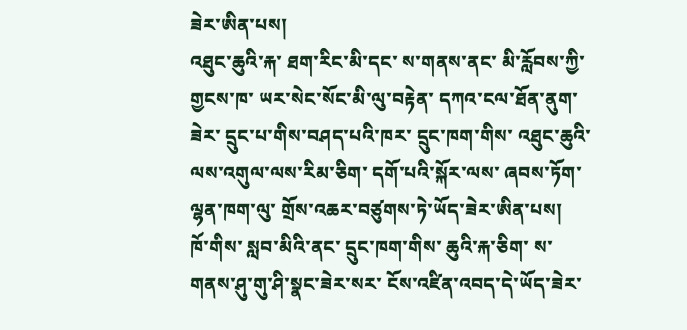ཟེར་ཨིན་པས།
འཐུང་ཆུའི་རྐ་ ཐག་རིང་མི་དང་ ས་གནས་ནང་ མི་རློབས་ཀྱི་གྱངས་ཁ་ ཡར་སེང་སོང་མི་ལུ་བརྟེན་ དཀའ་ངལ་ཐོན་ནུག་ཟེར་ དྲུང་པ་གིས་བཤད་པའི་ཁར་ དྲུང་ཁག་གིས་ འཐུང་ཆུའི་ལས་འགུལ་ལས་རིམ་ཅིག་ དགོ་པའི་སྐོར་ལས་ ཞབས་ཏོག་ལྷན་ཁག་ལུ་ གྲོས་འཆར་བཙུགས་ཏེ་ཡོད་ཟེར་ཨིན་པས།
ཁོ་གིས་ སླབ་མིའི་ནང་ དྲུང་ཁག་གིས་ ཆུའི་རྐ་ཅིག་ ས་གནས་ཤུ་གུ་ཤི་སྣང་ཟེར་སར་ ངོས་འཛིན་འབད་དེ་ཡོད་ཟེར་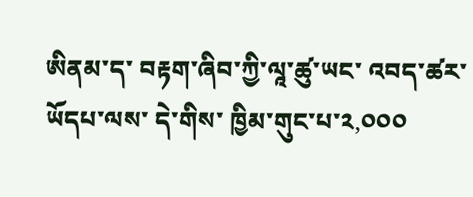ཨིནམ་ད་ བརྟག་ཞིབ་ཀྱི་ལཱ་ཚུ་ཡང་ འབད་ཚར་ཡོདཔ་ལས་ དེ་གིས་ ཁྱིམ་གུང་པ་༢,༠༠༠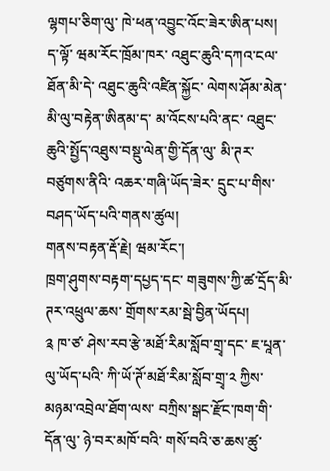ལྷགཔ་ཅིག་ལུ་ ཁེ་ཕན་འབྱུང་འོང་ཟེར་ཨིན་པས།
ད་ལྟོ་ ཝམ་རོང་ཁྲོམ་ཁར་ འཐུང་ཆུའི་དཀའ་ངལ་ཐོན་མི་དེ་ འཐུང་ཆུའི་འཛིན་སྐྱོང་ ལེགས་ཤོམ་མེན་མི་ལུ་བརྟེན་ཨིནམ་ད་ མ་འོངས་པའི་ནང་ འཐུང་ཆུའི་སྤྱོད་འཐུས་བསྡུ་ལེན་གྱི་དོན་ལུ་ མི་ཊར་བཙུགས་ནིའི་ འཆར་གཞི་ཡོད་ཟེར་ དྲུང་པ་གིས་ བཤད་ཡོད་པའི་གནས་ཚུལ།
གནས་བརྟན་རྡོ་རྗེ། ཝམ་རོང་།
ཁྲག་ཤུགས་བརྟག་དཔྱད་དང་ གཟུགས་ཀྱི་ཚ་དྲོད་མི་ཊར་འཕྲུལ་ཆས་ གྲོགས་རམ་སྦེ་བྱིན་ཡོདཔ།
༉ ཁ་ཙ་ ཤེས་རབ་རྩེ་མཐོ་རིམ་སློབ་གྲྭ་དང་ ཇ་པཱན་ལུ་ཡོད་པའི་ ཀི་ཡོ་ཊོ་མཐོ་རིམ་སློབ་གྲྭ་༢ ཀྱིས་ མཉམ་འབྲེལ་ཐོག་ལས་ བཀྲིས་སྒང་རྫོང་ཁག་གི་དོན་ལུ་ ཉེ་བར་མཁོ་བའི་ གསོ་བའི་ཅ་ཆས་ཚུ་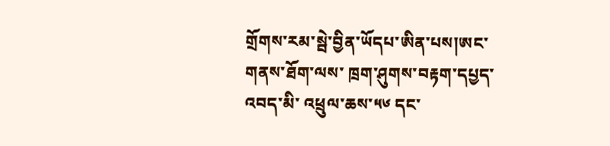གྲོགས་རམ་སྦེ་བྱིན་ཡོདཔ་ཨིན་པས།ཨང་གནས་ཐོག་ལས་ ཁྲག་ཤུགས་བརྟག་དཔྱད་འབད་མི་ འཕྲུལ་ཆས་༥༦ དང་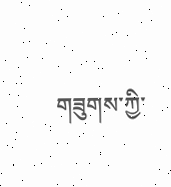གཟུགས་ཀྱི་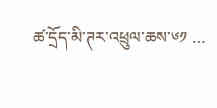ཚ་དྲོད་མི་ཊར་འཕྲུལ་ཆས་༦༡ …